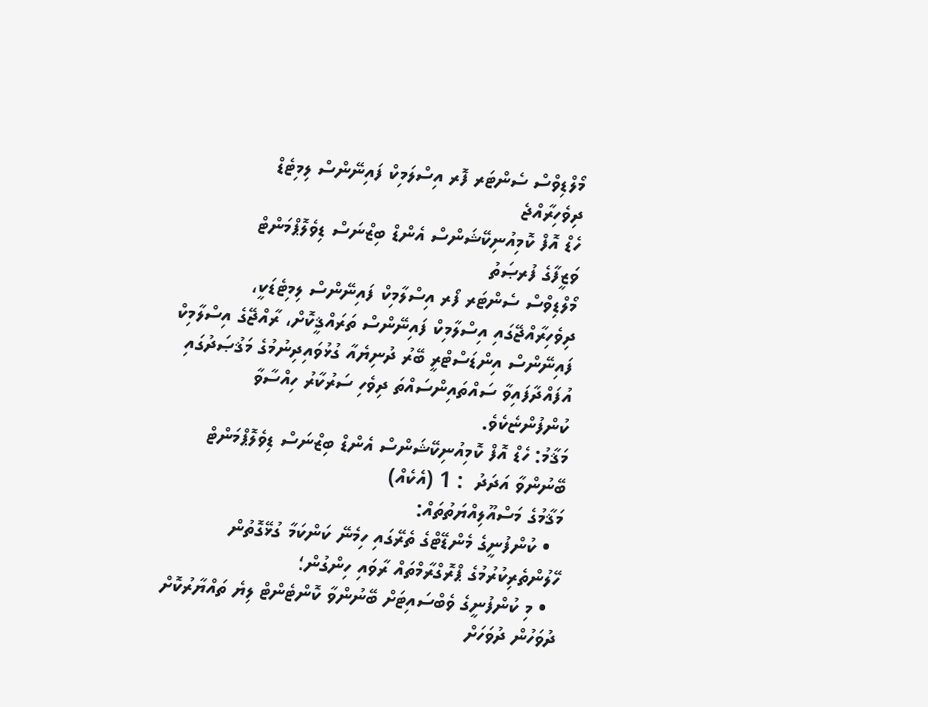މޯލްޑިވްސް ސެންޓަރ ފޮރ އިސްލަމިކް ފައިނޭންސް ލިމިޓެޑް
ދިވެހިރާއްޖެ
ހެޑް އޮފް ކޮމިއުނިކޭޝަންސް އެންޑް ބިޒްނަސް ޑިވެލޮޕްމަންޓް
ވަޒީފާގެ ފުރޞަތު
މޯލްޑިވްސް ސެންޓަރ ފޯރ އިސްލާމިކް ފައިނޭންސް ލިމިޓެޑަކީ، ދިވެހިރާއްޖޭގައި އިސްލާމިކް ފައިނޭންސް ތަރައްޤީކޮށް، ރާއްޖޭގެ އިސްލާމިކް ފައިނޭންސް އިންޑަސްޓްރީ ބޭރު ދުނިޔެއާ ގުޅުވައިދިނުމުގެ މަޤުޞަދުގައި އުފައްދާފައިވާ ސައްތައިންސައްތަ ދިވެހި ސަރުކާރު ހިއްސާވާ ކުންފުންޏެކެވެ.
މަޤާމު: ހެޑް އޮފް ކޮމިއުނިކޭޝަންސް އެންޑް ބިޒްނަސް ޑިވެލޮޕްމަންޓް
ބޭނުންވާ އަދަދު  : 1 (އެކެއް)
މަޤާމުގެ މަސްއޫލިއްޔަތުތައް:
  • ކުންފުނީގެ މެންޑޭޓްގެ ތެރޭގައި ހިމެނޭ ކަންކަމާ ގުޅޭގޮތުން ހޭލުންތެރިކުރުމުގެ ޕްރޮގްރާމްތައް ރާވައި ހިންގުން؛
  • މި ކުންފުނީގެ ވެބްސައިޓަށް ބޭނުންވާ ކޮންޓެންޓް ލިޔެ ތައްޔާރުކޮށް ދުވަހުން ދުވަހަށް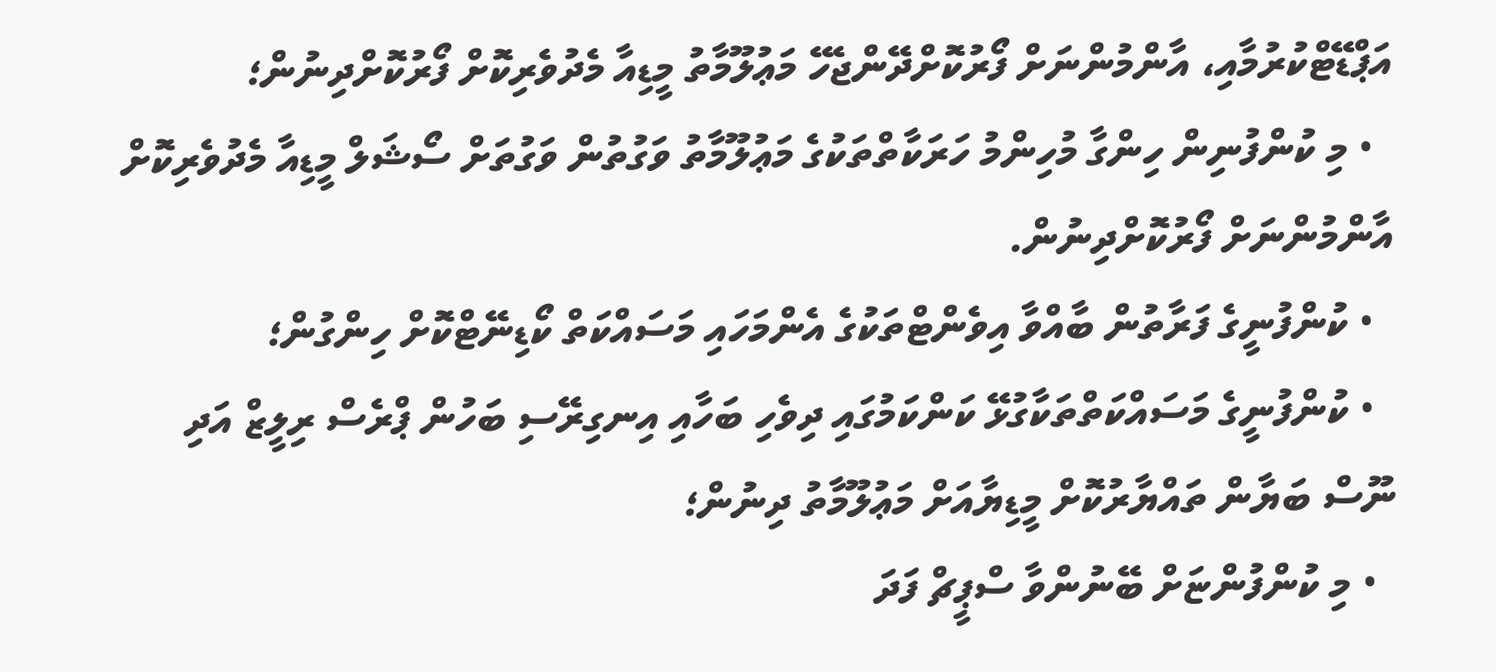އަޕްޑޭޓްކުރުމާއި، އާންމުންނަށް ފޯރުކޮށްދޭންޖެހޭ މަޢުލޫމާތު މީޑިއާ މެދުވެރިކޮށް ފޯރުކޮށްދިނުން؛
  • މި ކުންފުނިން ހިންގާ މުހިންމު ހަރަކާތްތަކުގެ މަޢުލޫމާތު ވަގުތުން ވަގުތަށް ސޯޝަލް މީޑިއާ މެދުވެރިކޮށް އާންމުންނަށް ފޯރުކޮށްދިނުން.
  • ކުންފުނީގެ ފަރާތުން ބާއްވާ އިވެންޓްތަކުގެ އެންމަހައި މަސައްކަތް ކޯޑިނޭޓްކޮށް ހިންގުން؛
  • ކުންފުނީގެ މަސައްކަތްތަކާގުޅޭ ކަންކަމުގައި ދިވެހި ބަހާއި އިނގިރޭސި ބަހުން ޕްރެސް ރިލީޒް އަދި ނޫސް ބަޔާން ތައްޔާރުކޮށް މީޑިޔާއަށް މަޢުލޫމާތު ދިނުން؛
  • މި ކުންފުންޏަށް ބޭނުންވާ ސްޕީޗް ފަދަ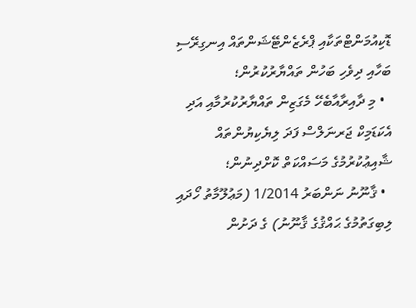ޑޮކިއުމަންޓްތަކާއި ޕްރެޒެންޓޭޝަންތައް އިނގިރޭސި ބަހާއި ދިވެހި ބަހުން ތައްޔާރުކުރުން؛
  • މި ދާއިރާއާބެހޭ މެގަޒިން ތައްޔާރުކުރުމާއި އަދި އެކަޑަމިކް ޖަރނަލްސް ފަދަ ލިޔެކިޔުންތައް ޝާއިޢުކުރުމުގެ މަސައްކަތް ކޮށްދިނުން؛
  • ޤާނޫނު ނަންބަރު 1/2014 (މަޢުލޫމާތު ހޯދައި ލިބިގަތުމުގެ ޙައްޤުގެ ޤާނޫނު) ގެ ދަށުން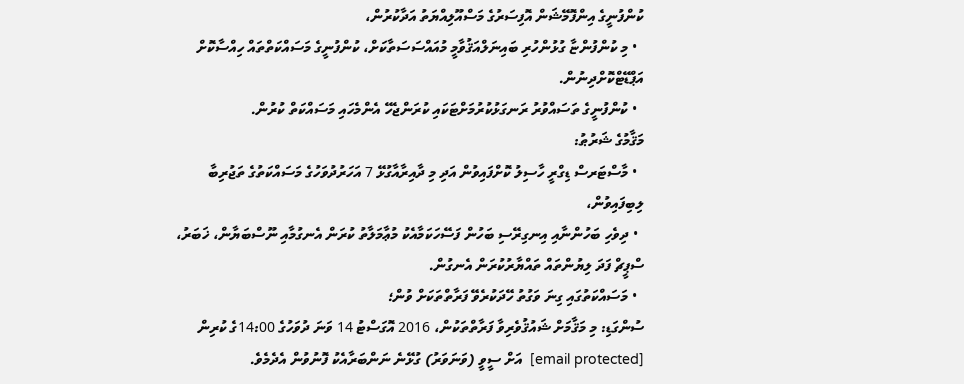ކުންފުނީގެ އިންފޮމޭޝަން އޮފިސަރުގެ މަސްއޫލިއްޔަތު އަދާކުރުން،
  • މި ކުންފުންޏާ ގުޅުންހުރި ބައިނަލްއަޤުވާމީ މުއައްސަސަތާކަށް، ކުންފުނީގެ މަސައްކަތްތައް ހިއްސާކޮށް އަޕްޑޭޓްކޮށްދިނުން.
  • ކުންފުނީގެ ތަސައްވުރު ރަނގަޅުކުރުމަށްޓަކައި ކުރަންޖެހޭ އެންމެހައި މަސައްކަތް ކުރުން.
މަޤާމުގެ ޝަރުޠު:
  • މާސްޓަރސް ޑިގްރީ ހާސިލު ކޮށްފައިވުން އަދި މި ދާއިރާއާގުޅޭ 7 އަހަރުދުވަހުގެ މަސައްކަތުގެ ތަޖުރިބާ ލިބިފައިވުން،
  • ދިވެހި ބަހުންނާއި އިނގިރޭސި ބަހުން ފަސޭހަކަމާއެކު މުޢާމަލާތު ކުރަން އެނގުމާއި ނޫސްބަޔާން، ޚަބަރު، ސްޕީޗް ފަދަ ލިޔުންތައް ތައްޔާރުކުރަން އެނގުން.
  • މަސައްކަތުގައި ގިނަ ވަގުތު ހޭދަކުރެވޭ ފަރާތްތަކަށް ވުން؛
ސުންގަޑި: މި މަޤާމަށް ޝައުޤުވެރިވާ ފަރާތްތަކުން، 2016 އޮގަސްޓު 14 ވަނަ ދުވަހުގެ 14:00ގެ ކުރިން [email protected]  އަށް ސީވީ (ވަނަވަރު) ގުޅޭނެ ނަންބަރާއެކު ފޮނުވުން އެދެމެވެ.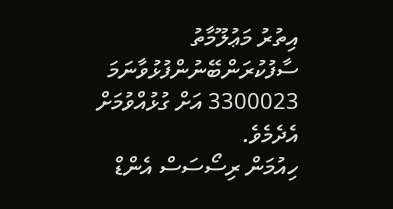އިތުރު މަޢުލޫމާތު ސާފުކުރަންބޭނުންފުޅުވާނަމަ 3300023 އަށް ގުޅުއްވުމަށް އެދެމެވެ.
ހިއުމަން ރިސޯސަސް އެންޑް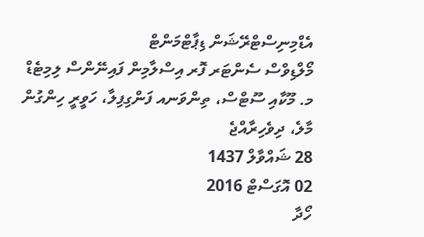އެޑްމިނިސްޓްރޭޝަން ޑިޕާޓްމަންޓް
މޯލްޑިވްސް ސެންޓަރ ފޮރ އިސްލާމިން ފައިނޭންސް ލިމިޓެޑް
މ. މޫކާއި ސޫޓްސް، ތިންވަނއ ފަންގިފިލާ، ހަވީރީ ހިންގުން
މާލެ، ދިވެހިރާއްޖެ
28 ޝައްވާލް 1437
02 އޮގަސްޓް 2016
ހޯދާ